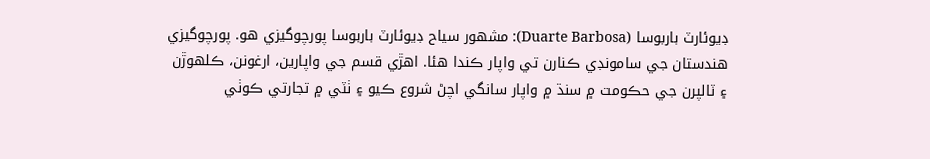ڊيوئارٽ باربوسا (Duarte Barbosa): مشهور سياح ڊيوئارٽ باربوسا پورچوگيزي هو. پورچوگيزي هندستان جي سامونڊي ڪنارن تي واپار ڪندا هئا. اهڙي قسم جي واپارين، ارغونن، ڪلهوڙن ۽ ٽالپرن جي حڪومت ۾ سنڌ ۾ واپار سانگي اچڻ شروع ڪيو ۽ ٺٽي ۾ تجارتي ڪوٺي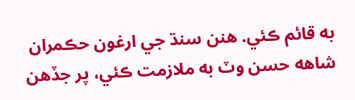به قائم ڪئي. هنن سنڌ جي ارغون حڪمران شاهه حسن وٽ به ملازمت ڪئي، پر جڏهن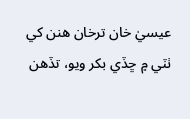عيسيٰ خان ترخان هنن کي ٺٽي ۾ ڇڏي بکر ويو، تڏهن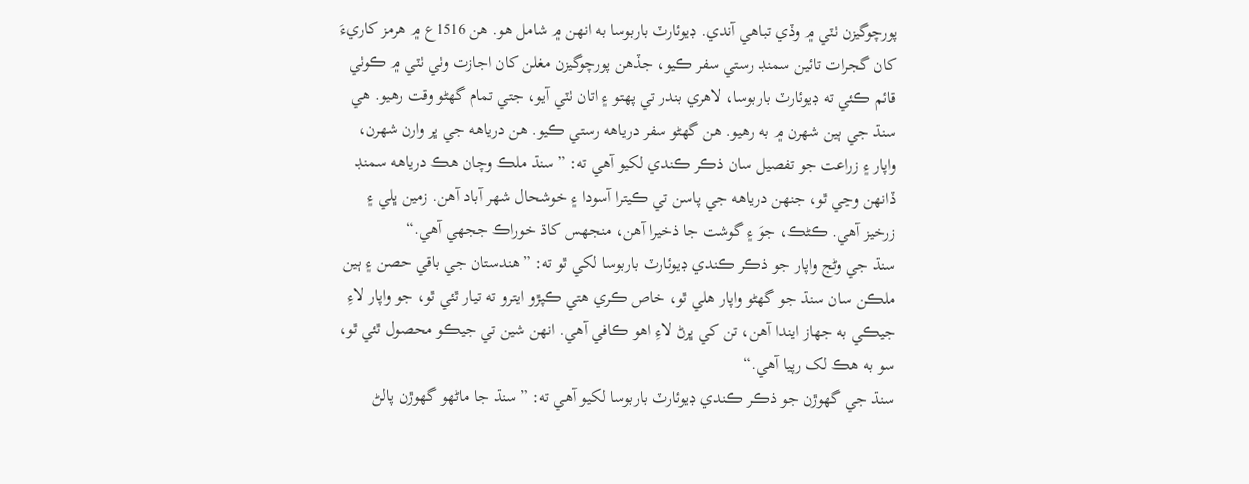پورچوگيزن ٺٽي ۾ وڏي تباهي آندي. ڊيوئارٽ باربوسا به انهن ۾ شامل هو. هن 1516ع ۾ هرمز کاريءَ کان گجرات تائين سمنڊ رستي سفر ڪيو، جڏهن پورچوگيزن مغلن کان اجازت وٺي ٺٽي ۾ ڪوٺي قائم ڪئي ته ڊيوئارٽ باربوسا، لاهري بندر تي پهتو ۽ اتان ٺٽي آيو، جتي تمام گهڻو وقت رهيو. هي سنڌ جي ٻين شهرن ۾ به رهيو. هن گهڻو سفر درياهه رستي ڪيو. هن درياهه جي ڀر وارن شهرن، واپار ۽ زراعت جو تفصيل سان ذڪر ڪندي لکيو آهي ته: ”سنڌ ملڪ وچان هڪ درياهه سمنڊ ڏانهن وڃي ٿو، جنهن درياهه جي پاسن تي ڪيترا آسودا ۽ خوشحال شهر آباد آهن. زمين ڀلي ۽ زرخيز آهي. ڪڻڪ، جوَ ۽ گوشت جا ذخيرا آهن، منجهس کاڌ خوراڪ ججهي آهي.“
سنڌ جي وڻج واپار جو ذڪر ڪندي ڊيوئارٽ باربوسا لکي ٿو ته: ”هندستان جي باقي حصن ۽ ٻين ملڪن سان سنڌ جو گهڻو واپار هلي ٿو، خاص ڪري هتي ڪپڙو ايترو ته تيار ٿئي ٿو، جو واپار لاءِ جيڪي به جهاز ايندا آهن، تن کي ڀرڻ لاءِ اهو ڪافي آهي. انهن شين تي جيڪو محصول ٿئي ٿو، سو به هڪ لک رپيا آهي.“
سنڌ جي گهوڙن جو ذڪر ڪندي ڊيوئارٽ باربوسا لکيو آهي ته: ”سنڌ جا ماڻهو گهوڙن پالڻ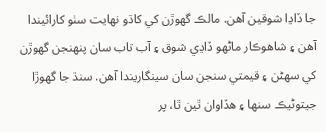جا ڏاڍا شوقين آهن. مالڪ گهوڙن کي کاڌو نهايت سٺو کارائيندا آهن ۽ شاهوڪار ماڻهو ڏاڍي شوق ۽ آب تاب سان پنهنجن گهوڙن کي سهڻن ۽ قيمتي سنجن سان سينگاريندا آهن. سنڌ جا گهوڙا جيتوڻيڪ سنها ۽ هڏاوان ٿين ٿا، پر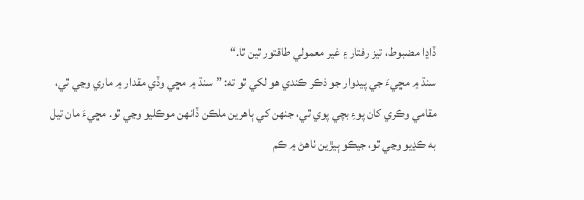ڏاڍا مضبوط، تيز رفتار ۽ غير معمولي طاقتور ٿين ٿا.“
سنڌ ۾ مڇيءَ جي پيدوار جو ذڪر ڪندي هو لکي ٿو ته: ”سنڌ ۾ مڇي وڏي مقدار ۾ ماري وڃي ٿي، مقامي وڪري کان پوءِ بچي پوي ٿي، جنهن کي ٻاهرين ملڪن ڏانهن موڪليو وڃي ٿو. مڇيءَ مان تيل به ڪڍيو وڃي ٿو، جيڪو ٻيڙين ٺاهڻ ۾ ڪم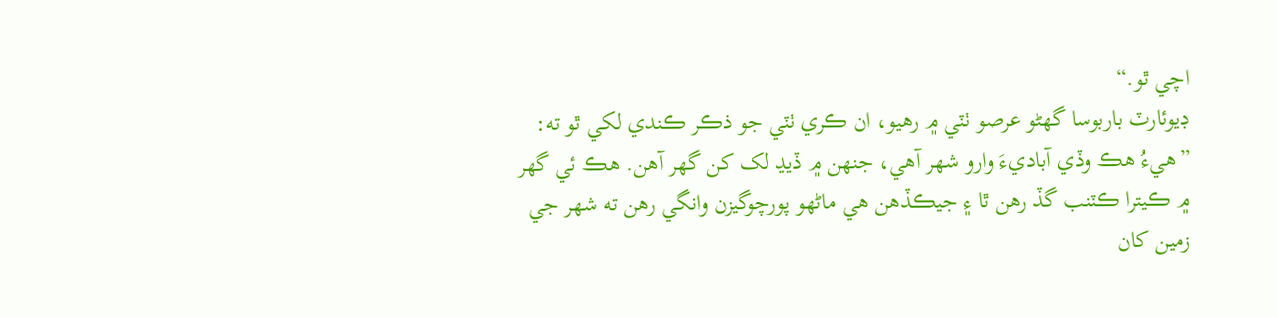اچي ٿو.“
ڊيوئارٽ باربوسا گهڻو عرصو ٺٽي ۾ رهيو، ان ڪري ٺٽي جو ذڪر ڪندي لکي ٿو ته: ”هيءُ هڪ وڏي آباديءَ وارو شهر آهي، جنهن ۾ ڏيڍ لک کن گهر آهن. هڪ ئي گهر ۾ ڪيترا ڪٽنب گڏ رهن ٿا ۽ جيڪڏهن هي ماڻهو پورچوگيزن وانگي رهن ته شهر جي زمين کان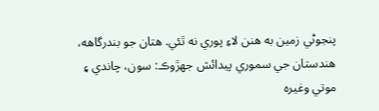پنجوڻي زمين به هنن لاءِ پوري نه ٿئي. هتان جو بندرگاهه، هندستان جي سموري پيدائش جهڙوڪ: سون، چاندي ۽ موتي وغيره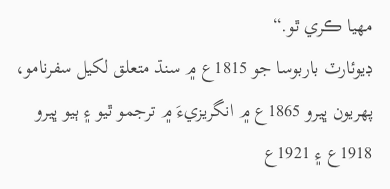مهيا ڪري ٿو.“
ڊيوئارٽ باربوسا جو 1815ع ۾ سنڌ متعلق لکيل سفرنامو، پهريون ڀيرو 1865ع ۾ انگريزيءَ ۾ ترجمو ٿيو ۽ ٻيو ڀيرو 1918ع ۽ 1921ع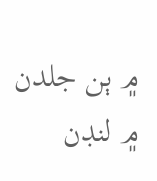۾ ٻن جلدن ۾ لنڊن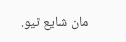مان شايع ٿيو.